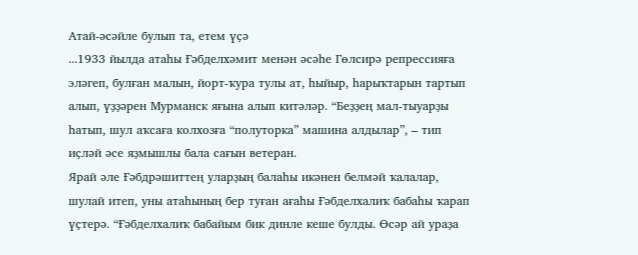Атай-әсәйле булып та, етем үҫә
...1933 йылда атаһы Ғәбделхәмит менән әсәһе Гөлсирә репрессияға эләгеп, булған малын, йорт-ҡура тулы ат, һыйыр, һарыҡтарын тартып алып, үҙҙәрен Мурманск яғына алып китәләр. “Беҙҙең мал-тыуарҙы һатып, шул аҡсаға колхозға “полуторка” машина алдылар”, – тип иҫләй әсе яҙмышлы бала сағын ветеран.
Ярай әле Ғәбдрәшиттең уларҙың балаһы икәнен белмәй ҡалалар, шулай итеп, уны атаһының бер туған ағаһы Ғәбделхалиҡ бабаһы ҡарап үҫтерә. “Ғәбделхалиҡ бабайым бик динле кеше булды. Өсәр ай ураҙа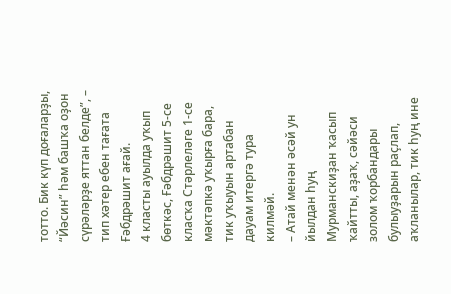тотто. Бик күп доғаларҙы, “Йәсин” һәм башҡа оҙон сүрәләрҙе яттан белде”, – тип хәтер ебен тағата Ғәбдрәшит ағай.
4 класты ауылда уҡып бөткәс, Ғәбдрәшит 5-се класҡа Стәрлеләге 1-се мәктәпкә уҡырға бара, тик уҡыуын артабан дауам итергә тура килмәй.
– Атай менән әсәй ун йылдан һуң Мурманскиҙан ҡасып ҡайтты, аҙаҡ, сәйәси золом ҡорбандары булыуҙарын раҫлап, аҡланылар, тик һуң ине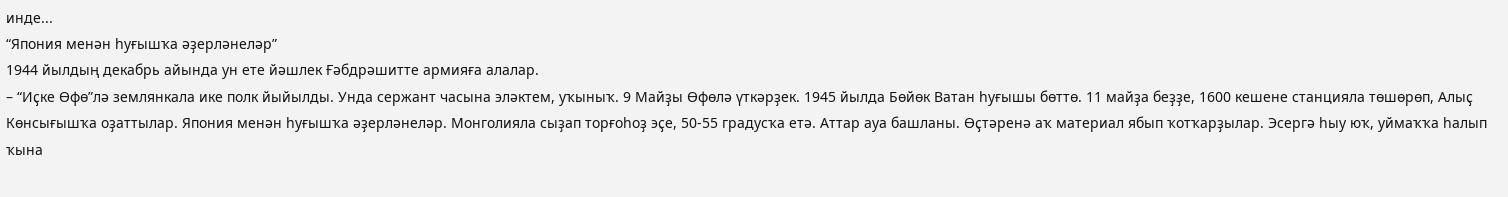инде...
“Япония менән һуғышҡа әҙерләнеләр”
1944 йылдың декабрь айында ун ете йәшлек Ғәбдрәшитте армияға алалар.
– “Иҫке Өфө”лә землянкала ике полк йыйылды. Унда сержант часына эләктем, уҡыныҡ. 9 Майҙы Өфөлә үткәрҙек. 1945 йылда Бөйөк Ватан һуғышы бөттө. 11 майҙа беҙҙе, 1600 кешене станцияла төшөрөп, Алыҫ Көнсығышҡа оҙаттылар. Япония менән һуғышҡа әҙерләнеләр. Монголияла сыҙап торғоһоҙ эҫе, 50-55 градусҡа етә. Аттар ауа башланы. Өҫтәренә аҡ материал ябып ҡотҡарҙылар. Эсергә һыу юҡ, уймаҡҡа һалып ҡына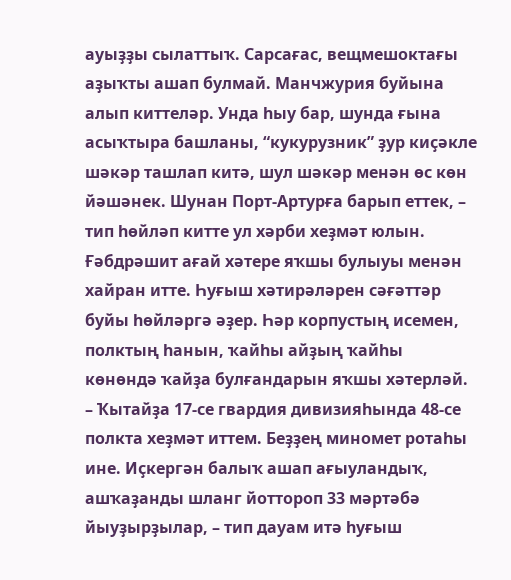ауыҙҙы сылаттыҡ. Сарсағас, вещмешоктағы аҙыҡты ашап булмай. Манчжурия буйына алып киттеләр. Унда һыу бар, шунда ғына асыҡтыра башланы, “кукурузник” ҙур киҫәкле шәкәр ташлап китә, шул шәкәр менән өс көн йәшәнек. Шунан Порт-Артурға барып еттек, – тип һөйләп китте ул хәрби хеҙмәт юлын.
Ғәбдрәшит ағай хәтере яҡшы булыуы менән хайран итте. Һуғыш хәтирәләрен сәғәттәр буйы һөйләргә әҙер. Һәр корпустың исемен, полктың һанын, ҡайһы айҙың ҡайһы көнөндә ҡайҙа булғандарын яҡшы хәтерләй.
– Ҡытайҙа 17-се гвардия дивизияһында 48-се полкта хеҙмәт иттем. Беҙҙең миномет ротаһы ине. Иҫкергән балыҡ ашап ағыуландыҡ, ашҡаҙанды шланг йоттороп 33 мәртәбә йыуҙырҙылар, – тип дауам итә һуғыш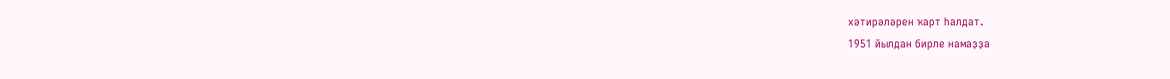хәтирәләрен ҡарт һалдат.
1951 йылдан бирле намаҙҙа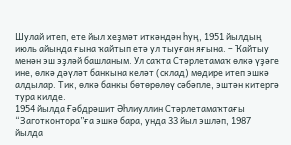Шулай итеп, ете йыл хеҙмәт иткәндән һуң, 1951 йылдың июль айында ғына ҡайтып етә ул тыуған яғына. – Ҡайтыу менән эш эҙләй башланым. Ул саҡта Стәрлетамаҡ өлкә үҙәге ине, өлкә дәүләт банкына келәт (склад) мөдире итеп эшкә алдылар. Тик, өлкә банкы бөтөрөлөү сәбәпле, эштән китергә тура килде.
1954 йылда Ғәбдрәшит Әһлиуллин Стәрлетамаҡтағы “Заготконтора”ға эшкә бара, унда 33 йыл эшләп, 1987 йылда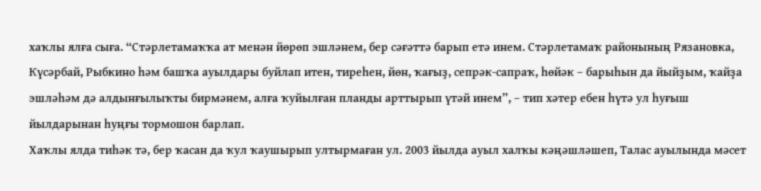хаҡлы ялға сыға. “Стәрлетамаҡҡа ат менән йөрөп эшләнем, бер сәғәттә барып етә инем. Стәрлетамаҡ районының Рязановка, Күсәрбай, Рыбкино һәм башҡа ауылдары буйлап итен, тиреһен, йөн, ҡағыҙ, сепрәк-сапраҡ, һөйәк – барыһын да йыйҙым, ҡайҙа эшләһәм дә алдынғылыҡты бирмәнем, алға ҡуйылған планды арттырып үтәй инем”, – тип хәтер ебен һүтә ул һуғыш йылдарынан һуңғы тормошон барлап.
Хаҡлы ялда тиһәк тә, бер ҡасан да ҡул ҡаушырып ултырмаған ул. 2003 йылда ауыл халҡы кәңәшләшеп, Талас ауылында мәсет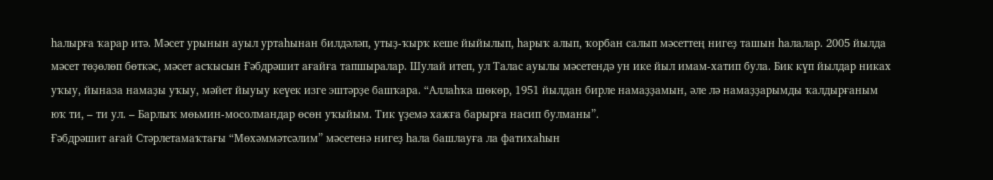һалырға ҡарар итә. Мәсет урынын ауыл уртаһынан билдәләп, утыҙ-ҡырҡ кеше йыйылып, һарыҡ алып, ҡорбан салып мәсеттең нигеҙ ташын һалалар. 2005 йылда мәсет төҙөлөп бөткәс, мәсет асҡысын Ғәбдрәшит ағайға тапшыралар. Шулай итеп, ул Талас ауылы мәсетендә ун ике йыл имам-хатип була. Бик күп йылдар никах уҡыу, йыназа намаҙы уҡыу, мәйет йыуыу кеүек изге эштәрҙе башҡара. “Аллаһҡа шөкөр, 1951 йылдан бирле намаҙҙамын, әле лә намаҙҙарымды ҡалдырғаным юҡ ти, – ти ул. – Барлыҡ мөьмин-мосолмандар өсөн уҡыйым. Тик үҙемә хажға барырға насип булманы”.
Ғәбдрәшит ағай Стәрлетамаҡтағы “Мөхәммәтсәлим” мәсетенә нигеҙ һала башлауға ла фатихаһын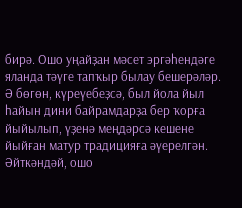бирә. Ошо уңайҙан мәсет эргәһендәге яланда тәүге тапҡыр былау бешерәләр. Ә бөгөн, күреүебеҙсә, был йола йыл һайын дини байрамдарҙа бер ҡорға йыйылып, үҙенә меңдәрсә кешене йыйған матур традицияға әүерелгән.
Әйткәндәй, ошо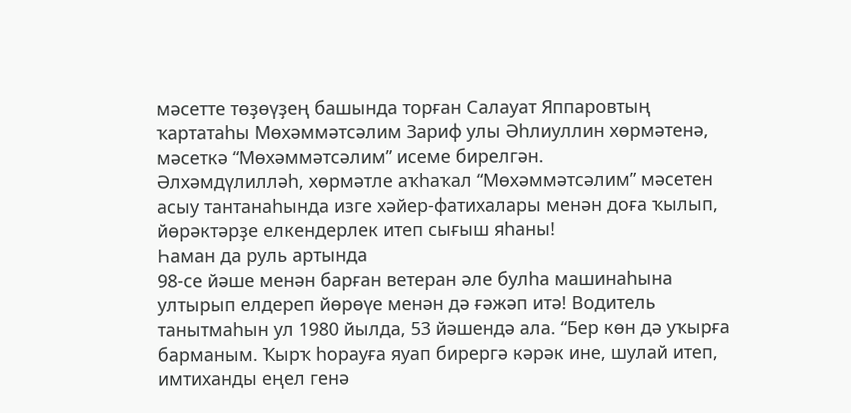мәсетте төҙөүҙең башында торған Салауат Яппаровтың ҡартатаһы Мөхәммәтсәлим Зариф улы Әһлиуллин хөрмәтенә, мәсеткә “Мөхәммәтсәлим” исеме бирелгән.
Әлхәмдүлилләһ, хөрмәтле аҡһаҡал “Мөхәммәтсәлим” мәсетен асыу тантанаһында изге хәйер-фатихалары менән доға ҡылып, йөрәктәрҙе елкендерлек итеп сығыш яһаны!
Һаман да руль артында
98-се йәше менән барған ветеран әле булһа машинаһына ултырып елдереп йөрөүе менән дә ғәжәп итә! Водитель танытмаһын ул 1980 йылда, 53 йәшендә ала. “Бер көн дә уҡырға барманым. Ҡырҡ һорауға яуап бирергә кәрәк ине, шулай итеп, имтиханды еңел генә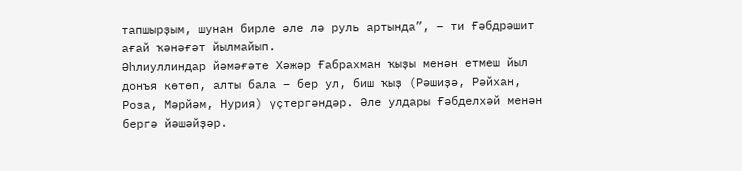тапшырҙым, шунан бирле әле лә руль артында”, – ти Ғәбдрәшит ағай ҡәнәғәт йылмайып.
Әһлиуллиндар йәмәғәте Хәжәр Ғабрахман ҡыҙы менән етмеш йыл донъя көтөп, алты бала – бер ул, биш ҡыҙ (Рәшиҙә, Рәйхан, Роза, Мәрйәм, Нурия) үҫтергәндәр. Әле улдары Ғәбделхәй менән бергә йәшәйҙәр.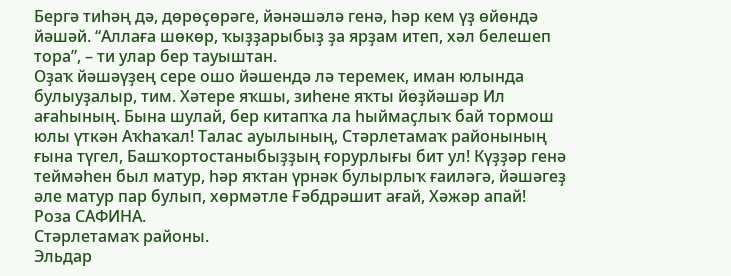Бергә тиһәң дә, дөрөҫөрәге, йәнәшәлә генә, һәр кем үҙ өйөндә йәшәй. “Аллаға шөкөр, ҡыҙҙарыбыҙ ҙа ярҙам итеп, хәл белешеп тора”, – ти улар бер тауыштан.
Оҙаҡ йәшәүҙең сере ошо йәшендә лә теремек, иман юлында булыуҙалыр, тим. Хәтере яҡшы, зиһене яҡты йөҙйәшәр Ил ағаһының. Бына шулай, бер китапҡа ла һыймаҫлыҡ бай тормош юлы үткән Аҡһаҡал! Талас ауылының, Стәрлетамаҡ районының ғына түгел, Башҡортостаныбыҙҙың ғорурлығы бит ул! Күҙҙәр генә теймәһен был матур, һәр яҡтан үрнәк булырлыҡ ғаиләгә, йәшәгеҙ әле матур пар булып, хөрмәтле Ғәбдрәшит ағай, Хәжәр апай!
Роза САФИНА.
Стәрлетамаҡ районы.
Эльдар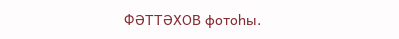ФӘТТӘХОВ фотоһы.